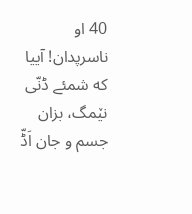40 او ناسرپدان! آییا که شمئے ڈنّی نێمگ، بزان جسم و جان اَڈّ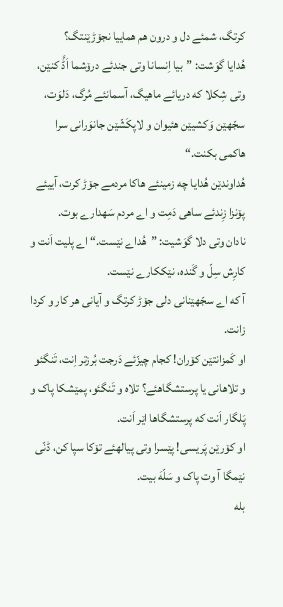کرتگ، شمئے دل و درون هم هماییا نجۆڑێنتگ؟
هُدایا گوَشت: ”بیا اِنسانا وتی جندئے درۆشما اَڈَّ کنێن، وتی شِکلا که دریائے ماهیگ، آسمانئے مُرگ، دَلوَت، سجّهێن وَکشیێن هئیوان و لاپکَشّێن جانوَرانی سرا هاکمی بکنت.“
هُداوندێن هُدایا چه زمینئے هاکا مردمے جۆڑ کرت، آییئے پۆنزا زِندئے ساهی دَمِت و اے مردم سَهدارے بوت.
نادان وتی دلا گوَشیت: ”هُداے نێست.“ اے پلیت اَنت و کارِش سِلّ و گَنده، نێککارے نێست.
آ که اے سجّهێنانی دلی جۆڑ کرتگ و آیانی هر کار و کردا زانت.
او کَمزانتێن کۆران! کجام چیزّئے دَرجت بُرزتر اِنت، تَنگئو و تلاهانی یا پرستشگاهئے؟ تلاه و تَنگئو، پمێشکا پاک و پَلگار اَنت که پرستشگاها اێر اَنت.
او کۆرێن پَریسی! پێسرا وتی پیالهئے تۆکا سپا کن، ڈنّی نێمگا آ وت پاک و سَلّهَ بیت.
بله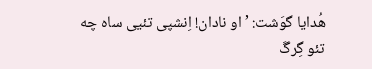هُدایا گوَشت: ’او نادان! اِنشپی تئیی ساه چه تئو گِرگَ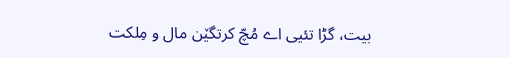بیت، گڑا تئیی اے مُچّ کرتگێن مال و مِلکت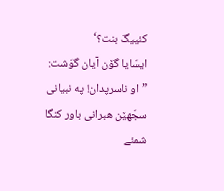کئییگَ بنت؟‘
ایسّایا گۆن آیان گوَشت: ”او ناسرپدان! په نبیانی سجّهێن هبرانی باور کنگا شمئے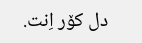دل کۆر اِنت.